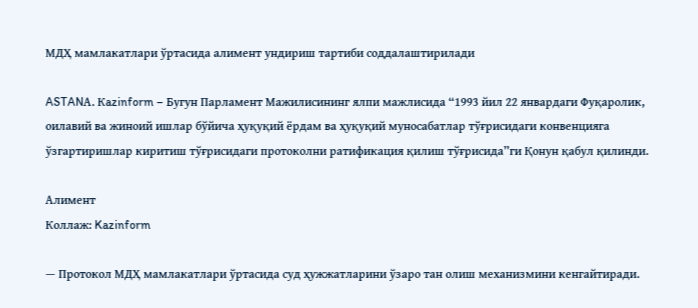МДҲ мамлакатлари ўртасида алимент ундириш тартиби соддалаштирилади

ASTANА. Кazinform – Бугун Парламент Мажилисининг ялпи мажлисида “1993 йил 22 январдаги Фуқаролик, оилавий ва жиноий ишлар бўйича ҳуқуқий ёрдам ва ҳуқуқий муносабатлар тўғрисидаги конвенцияга ўзгартиришлар киритиш тўғрисидаги протоколни ратификация қилиш тўғрисида”ги Қонун қабул қилинди.

Алимент
Коллаж: Kazinform

— Протокол МДҲ мамлакатлари ўртасида суд ҳужжатларини ўзаро тан олиш механизмини кенгайтиради.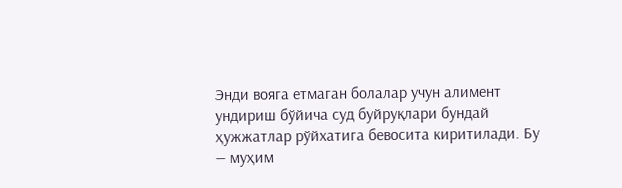Энди вояга етмаган болалар учун алимент ундириш бўйича суд буйруқлари бундай ҳужжатлар рўйхатига бевосита киритилади. Бу — муҳим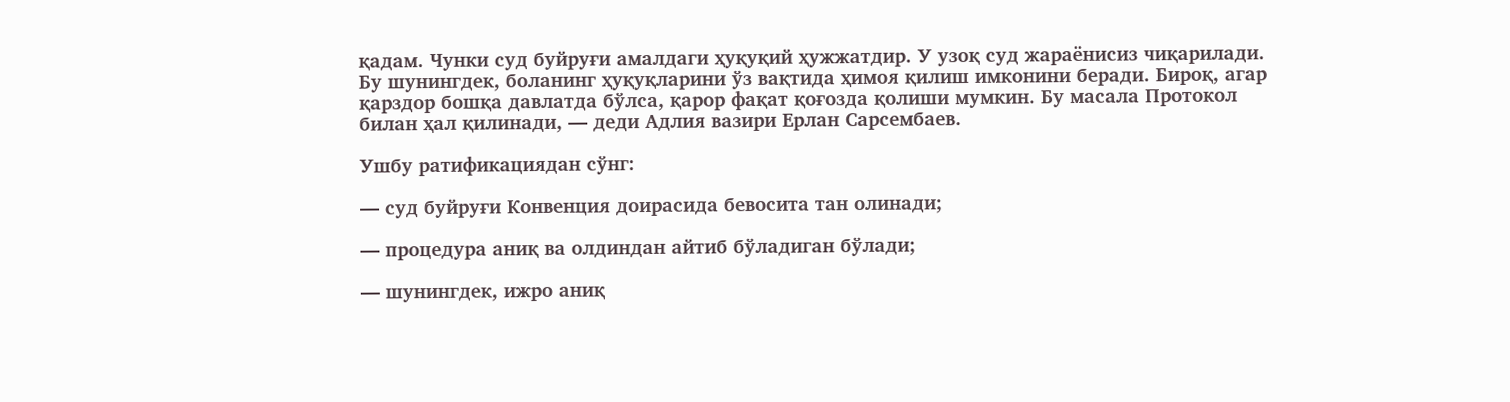қадам. Чунки суд буйруғи амалдаги ҳуқуқий ҳужжатдир. У узоқ суд жараёнисиз чиқарилади. Бу шунингдек, боланинг ҳуқуқларини ўз вақтида ҳимоя қилиш имконини беради. Бироқ, агар қарздор бошқа давлатда бўлса, қарор фақат қоғозда қолиши мумкин. Бу масала Протокол билан ҳал қилинади, — деди Адлия вазири Ерлан Сарсембаев.

Ушбу ратификациядан сўнг:

— суд буйруғи Конвенция доирасида бевосита тан олинади;

— процедура аниқ ва олдиндан айтиб бўладиган бўлади;

— шунингдек, ижро аниқ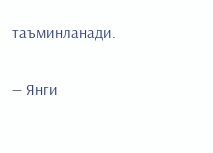таъминланади.

— Янги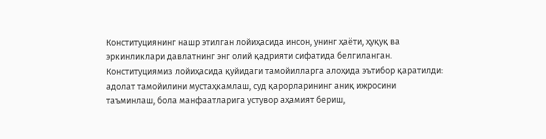Конституциянинг нашр этилган лойиҳасида инсон, унинг ҳаёти, ҳуқуқ ва эркинликлари давлатнинг энг олий қадрияти сифатида белгиланган. Конституциямиз лойиҳасида қуйидаги тамойилларга алоҳида эътибор қаратилди: адолат тамойилини мустаҳкамлаш, суд қарорларининг аниқ ижросини таъминлаш, бола манфаатларига устувор аҳамият бериш,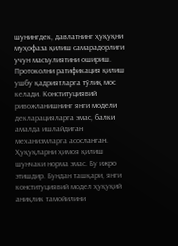шунингдек, давлатнинг ҳуқуқни муҳофаза қилиш самарадорлиги учун масъулиятини ошириш. Протоколни ратификация қилиш ушбу қадриятларга тўлиқ мос келади. Конституциявий ривожланишнинг янги модели декларацияларга эмас, балки амалда ишлайдиган механизмларга асосланган. Ҳуқуқларни ҳимоя қилиш шунчаки норма эмас. Бу ижро этишдир. Бундан ташқари, янги конституциявий модел ҳуқуқий аниқлик тамойилини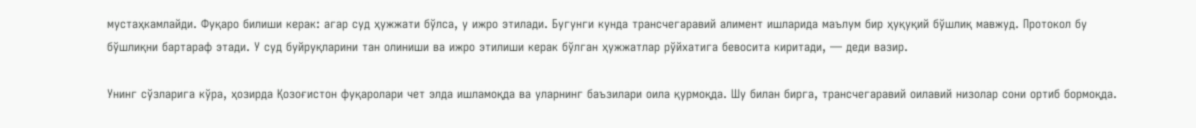мустаҳкамлайди. Фуқаро билиши керак: агар суд ҳужжати бўлса, у ижро этилади. Бугунги кунда трансчегаравий алимент ишларида маълум бир ҳуқуқий бўшлиқ мавжуд. Протокол бу бўшлиқни бартараф этади. У суд буйруқларини тан олиниши ва ижро этилиши керак бўлган ҳужжатлар рўйхатига бевосита киритади, — деди вазир.

Унинг сўзларига кўра, ҳозирда Қозоғистон фуқаролари чет элда ишламоқда ва уларнинг баъзилари оила қурмоқда. Шу билан бирга, трансчегаравий оилавий низолар сони ортиб бормоқда.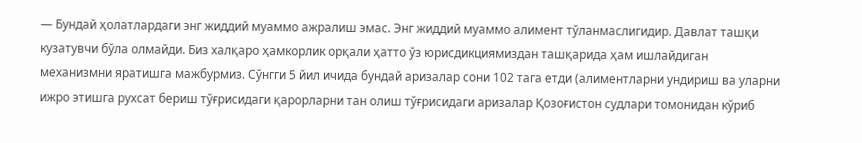— Бундай ҳолатлардаги энг жиддий муаммо ажралиш эмас. Энг жиддий муаммо алимент тўланмаслигидир. Давлат ташқи кузатувчи бўла олмайди. Биз халқаро ҳамкорлик орқали ҳатто ўз юрисдикциямиздан ташқарида ҳам ишлайдиган механизмни яратишга мажбурмиз. Сўнгги 5 йил ичида бундай аризалар сони 102 тага етди (алиментларни ундириш ва уларни ижро этишга рухсат бериш тўғрисидаги қарорларни тан олиш тўғрисидаги аризалар Қозоғистон судлари томонидан кўриб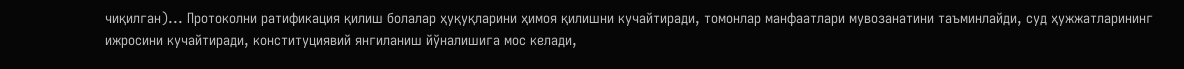чиқилган)... Протоколни ратификация қилиш болалар ҳуқуқларини ҳимоя қилишни кучайтиради, томонлар манфаатлари мувозанатини таъминлайди, суд ҳужжатларининг ижросини кучайтиради, конституциявий янгиланиш йўналишига мос келади,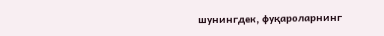шунингдек, фуқароларнинг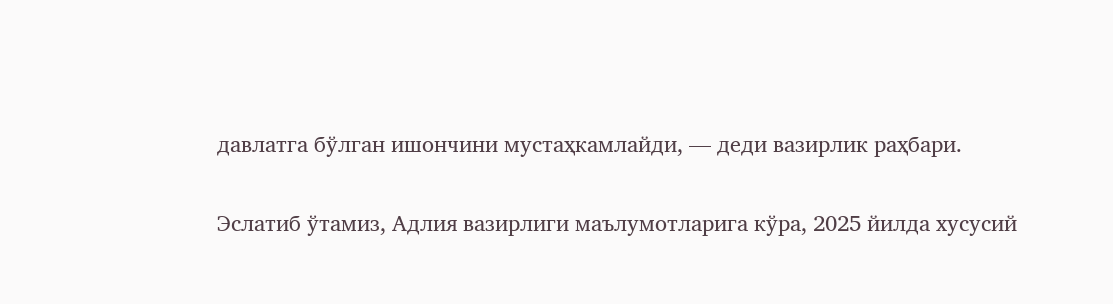давлатга бўлган ишончини мустаҳкамлайди, — деди вазирлик раҳбари.

Эслатиб ўтамиз, Адлия вазирлиги маълумотларига кўра, 2025 йилда хусусий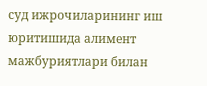суд ижрочиларининг иш юритишида алимент мажбуриятлари билан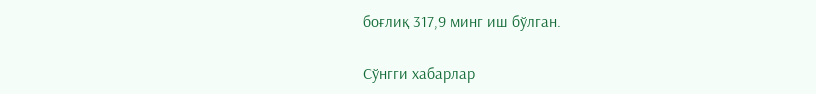боғлиқ 317,9 минг иш бўлган.

Сўнгги хабарлар